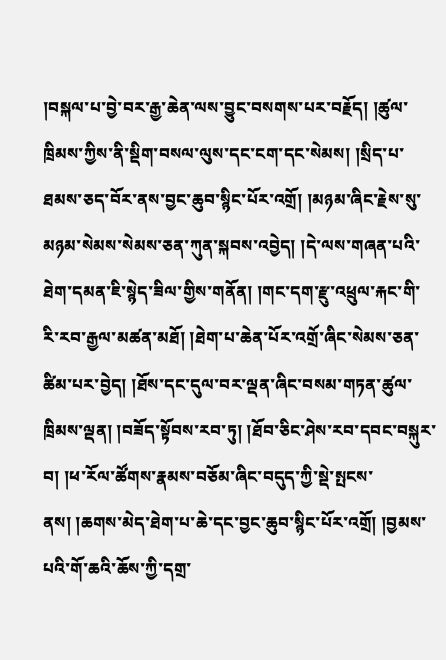།བསྐལ་པ་བྱེ་བར་རྒྱ་ཆེན་ལས་བྱུང་བསགས་པར་བརྗོད། །ཚུལ་ཁྲིམས་ཀྱིས་ནི་སྡིག་བསལ་ལུས་དང་ངག་དང་སེམས། །སྲིད་པ་ཐམས་ཅད་བོར་ནས་བྱང་ཆུབ་སྙིང་པོར་འགྲོ། །མཉམ་ཞིང་རྗེས་སུ་མཉམ་སེམས་སེམས་ཅན་ཀུན་སྐབས་འབྱེད། །དེ་ལས་གཞན་པའི་ཐེག་དམན་ཇི་སྙེད་ཟིལ་གྱིས་གནོན། །གང་དག་རྫུ་འཕྲུལ་རྐང་གི་རི་རབ་རྒྱལ་མཚན་མཐོ། །ཐེག་པ་ཆེན་པོར་འགྲོ་ཞིང་སེམས་ཅན་ཚིམ་པར་བྱེད། །ཐོས་དང་དུལ་བར་ལྡན་ཞིང་བསམ་གཏན་ཚུལ་ཁྲིམས་ལྡན། །བཟོད་སྟོབས་རབ་ཏུ། །ཐོབ་ཅིང་ཤེས་རབ་དབང་བསྐུར་བ། །ཕ་རོལ་ཚོགས་རྣམས་བཅོམ་ཞིང་བདུད་ཀྱི་སྡེ་སྤངས་ནས། །ཆགས་མེད་ཐེག་པ་ཆེ་དང་བྱང་ཆུབ་སྙིང་པོར་འགྲོ། །བྱམས་པའི་གོ་ཆའི་ཆོས་ཀྱི་དགྲ་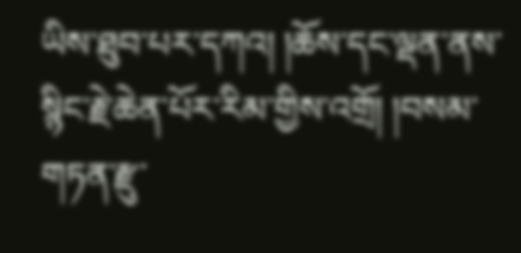ཡིས་ཐུབ་པར་དཀའ། །ཆོས་དང་ལྡན་ནས་སྙིང་རྗེ་ཆེན་པོར་རིམ་གྱིས་འགྲོ། །བསམ་གཏན་རྫུ་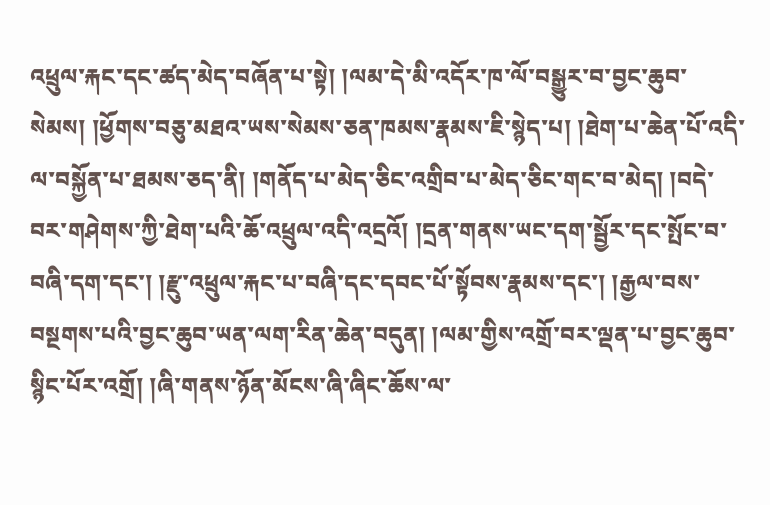འཕྲུལ་རྐང་དང་ཚད་མེད་བཞོན་པ་སྟེ། །ལམ་དེ་མི་འདོར་ཁ་ལོ་བསྒྱུར་བ་བྱང་ཆུབ་སེམས། །ཕྱོགས་བཅུ་མཐའ་ཡས་སེམས་ཅན་ཁམས་རྣམས་ཇི་སྙེད་པ། །ཐེག་པ་ཆེན་པོ་འདི་ལ་བསྐྱོན་པ་ཐམས་ཅད་ནི། །གནོད་པ་མེད་ཅིང་འགྲིབ་པ་མེད་ཅིང་གང་བ་མེད། །བདེ་བར་གཤེགས་ཀྱི་ཐེག་པའི་ཆོ་འཕྲུལ་འདི་འདྲའོ། །དྲན་གནས་ཡང་དག་སྦྱོར་དང་སྤོང་བ་བཞི་དག་དང་། །རྫུ་འཕྲུལ་རྐང་པ་བཞི་དང་དབང་པོ་སྟོབས་རྣམས་དང་། །རྒྱལ་བས་བསྔགས་པའི་བྱང་ཆུབ་ཡན་ལག་རིན་ཆེན་བདུན། །ལམ་གྱིས་འགྲོ་བར་ལྡན་པ་བྱང་ཆུབ་སྙིང་པོར་འགྲོ། །ཞི་གནས་ཉོན་མོངས་ཞི་ཞིང་ཆོས་ལ་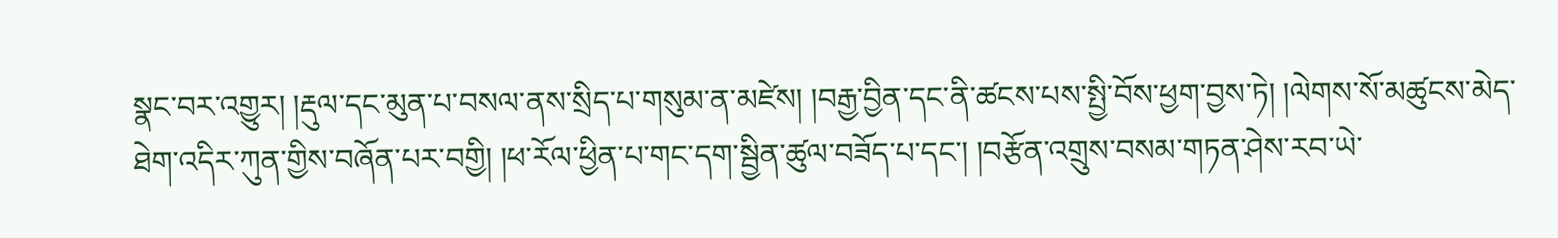སྣང་བར་འགྱུར། །རྡུལ་དང་མུན་པ་བསལ་ནས་སྲིད་པ་གསུམ་ན་མཛེས། །བརྒྱ་བྱིན་དང་ནི་ཚངས་པས་སྤྱི་བོས་ཕྱག་བྱས་ཏེ། །ལེགས་སོ་མཚུངས་མེད་ཐེག་འདིར་ཀུན་གྱིས་བཞོན་པར་བགྱི། །ཕ་རོལ་ཕྱིན་པ་གང་དག་སྦྱིན་ཚུལ་བཟོད་པ་དང་། །བརྩོན་འགྲུས་བསམ་གཏན་ཤེས་རབ་ཡེ་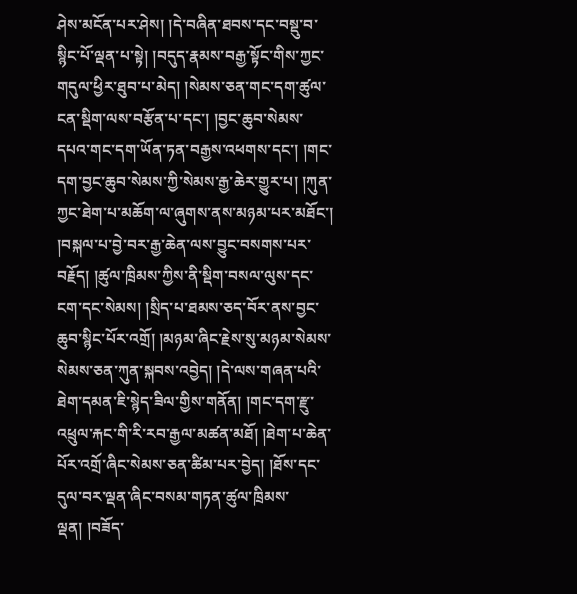ཤེས་མངོན་པར་ཤེས། །དེ་བཞིན་ཐབས་དང་བསྡུ་བ་སྙིང་པོ་ལྡན་པ་སྟེ། །བདུད་རྣམས་བརྒྱ་སྟོང་གིས་ཀྱང་གདུལ་ཕྱིར་ཐུབ་པ་མེད། །སེམས་ཅན་གང་དག་ཚུལ་ངན་སྡིག་ལས་བརྩོན་པ་དང་། །བྱང་ཆུབ་སེམས་དཔའ་གང་དག་ཡོན་ཏན་བརྒྱས་འཕགས་དང་། །གང་དག་བྱང་ཆུབ་སེམས་ཀྱི་སེམས་རྒྱ་ཆེར་གྱུར་པ། །ཀུན་ཀྱང་ཐེག་པ་མཆོག་ལ་ཞུགས་ནས་མཉམ་པར་མཐོང་།
།བསྐལ་པ་བྱེ་བར་རྒྱ་ཆེན་ལས་བྱུང་བསགས་པར་བརྗོད། །ཚུལ་ཁྲིམས་ཀྱིས་ནི་སྡིག་བསལ་ལུས་དང་ངག་དང་སེམས། །སྲིད་པ་ཐམས་ཅད་བོར་ནས་བྱང་ཆུབ་སྙིང་པོར་འགྲོ། །མཉམ་ཞིང་རྗེས་སུ་མཉམ་སེམས་སེམས་ཅན་ཀུན་སྐབས་འབྱེད། །དེ་ལས་གཞན་པའི་ཐེག་དམན་ཇི་སྙེད་ཟིལ་གྱིས་གནོན། །གང་དག་རྫུ་འཕྲུལ་རྐང་གི་རི་རབ་རྒྱལ་མཚན་མཐོ། །ཐེག་པ་ཆེན་པོར་འགྲོ་ཞིང་སེམས་ཅན་ཚིམ་པར་བྱེད། །ཐོས་དང་དུལ་བར་ལྡན་ཞིང་བསམ་གཏན་ཚུལ་ཁྲིམས་ལྡན། །བཟོད་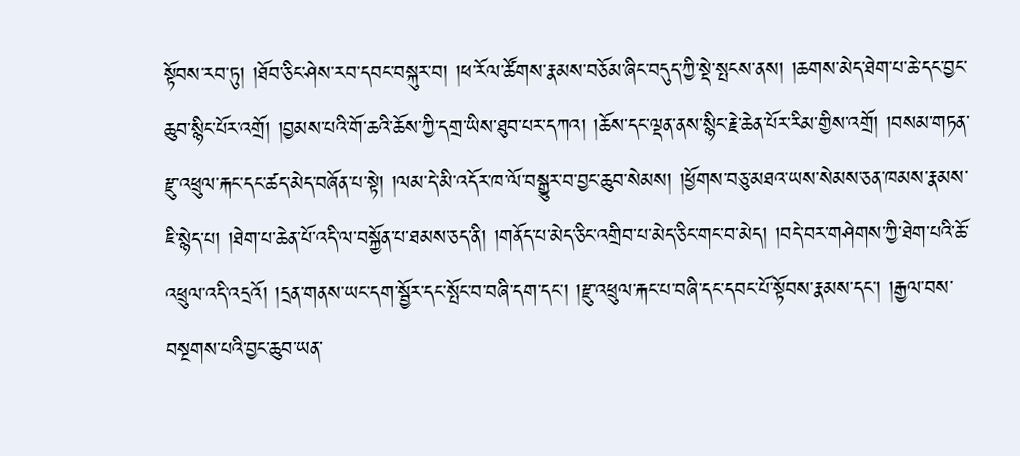སྟོབས་རབ་ཏུ། །ཐོབ་ཅིང་ཤེས་རབ་དབང་བསྐུར་བ། །ཕ་རོལ་ཚོགས་རྣམས་བཅོམ་ཞིང་བདུད་ཀྱི་སྡེ་སྤངས་ནས། །ཆགས་མེད་ཐེག་པ་ཆེ་དང་བྱང་ཆུབ་སྙིང་པོར་འགྲོ། །བྱམས་པའི་གོ་ཆའི་ཆོས་ཀྱི་དགྲ་ཡིས་ཐུབ་པར་དཀའ། །ཆོས་དང་ལྡན་ནས་སྙིང་རྗེ་ཆེན་པོར་རིམ་གྱིས་འགྲོ། །བསམ་གཏན་རྫུ་འཕྲུལ་རྐང་དང་ཚད་མེད་བཞོན་པ་སྟེ། །ལམ་དེ་མི་འདོར་ཁ་ལོ་བསྒྱུར་བ་བྱང་ཆུབ་སེམས། །ཕྱོགས་བཅུ་མཐའ་ཡས་སེམས་ཅན་ཁམས་རྣམས་ཇི་སྙེད་པ། །ཐེག་པ་ཆེན་པོ་འདི་ལ་བསྐྱོན་པ་ཐམས་ཅད་ནི། །གནོད་པ་མེད་ཅིང་འགྲིབ་པ་མེད་ཅིང་གང་བ་མེད། །བདེ་བར་གཤེགས་ཀྱི་ཐེག་པའི་ཆོ་འཕྲུལ་འདི་འདྲའོ། །དྲན་གནས་ཡང་དག་སྦྱོར་དང་སྤོང་བ་བཞི་དག་དང་། །རྫུ་འཕྲུལ་རྐང་པ་བཞི་དང་དབང་པོ་སྟོབས་རྣམས་དང་། །རྒྱལ་བས་བསྔགས་པའི་བྱང་ཆུབ་ཡན་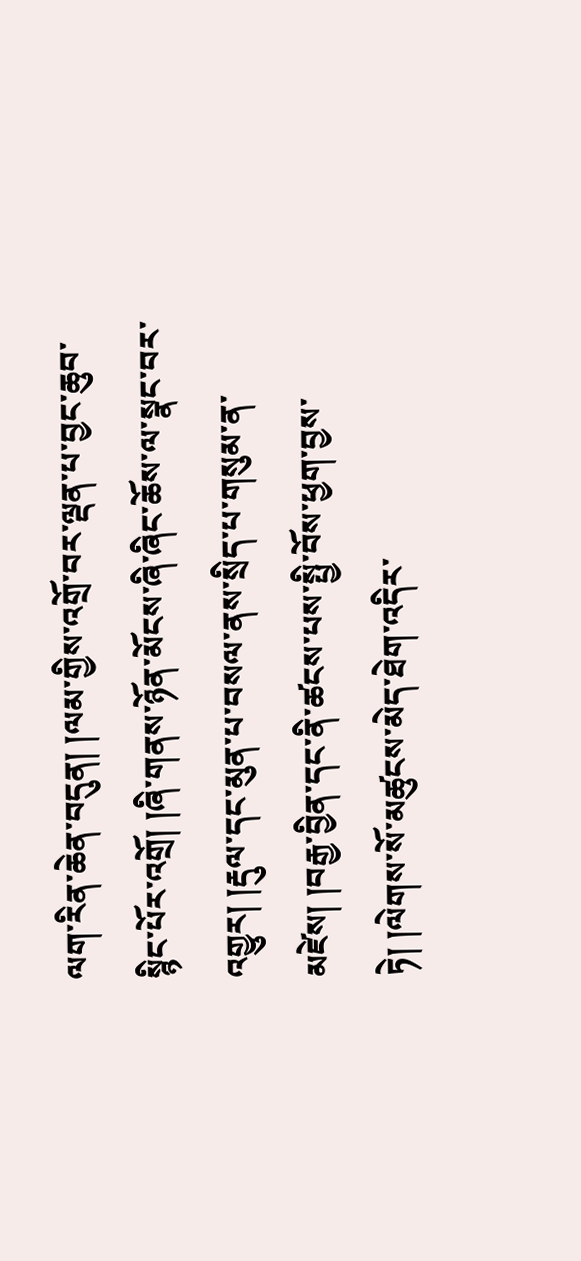ལག་རིན་ཆེན་བདུན། །ལམ་གྱིས་འགྲོ་བར་ལྡན་པ་བྱང་ཆུབ་སྙིང་པོར་འགྲོ། །ཞི་གནས་ཉོན་མོངས་ཞི་ཞིང་ཆོས་ལ་སྣང་བར་འགྱུར། །རྡུལ་དང་མུན་པ་བསལ་ནས་སྲིད་པ་གསུམ་ན་མཛེས། །བརྒྱ་བྱིན་དང་ནི་ཚངས་པས་སྤྱི་བོས་ཕྱག་བྱས་ཏེ། །ལེགས་སོ་མཚུངས་མེད་ཐེག་འདིར་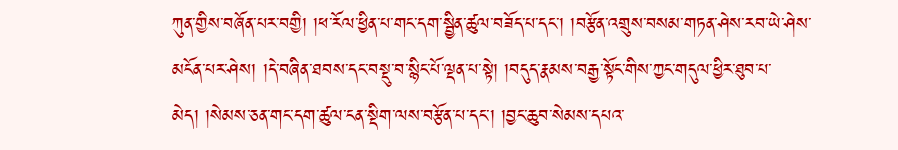ཀུན་གྱིས་བཞོན་པར་བགྱི། །ཕ་རོལ་ཕྱིན་པ་གང་དག་སྦྱིན་ཚུལ་བཟོད་པ་དང་། །བརྩོན་འགྲུས་བསམ་གཏན་ཤེས་རབ་ཡེ་ཤེས་མངོན་པར་ཤེས། །དེ་བཞིན་ཐབས་དང་བསྡུ་བ་སྙིང་པོ་ལྡན་པ་སྟེ། །བདུད་རྣམས་བརྒྱ་སྟོང་གིས་ཀྱང་གདུལ་ཕྱིར་ཐུབ་པ་མེད། །སེམས་ཅན་གང་དག་ཚུལ་ངན་སྡིག་ལས་བརྩོན་པ་དང་། །བྱང་ཆུབ་སེམས་དཔའ་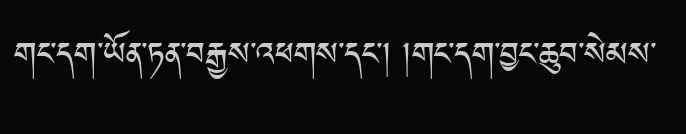གང་དག་ཡོན་ཏན་བརྒྱས་འཕགས་དང་། །གང་དག་བྱང་ཆུབ་སེམས་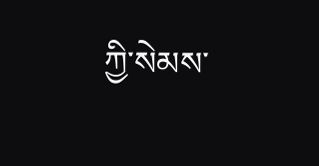ཀྱི་སེམས་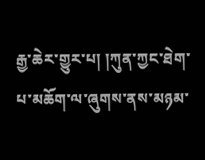རྒྱ་ཆེར་གྱུར་པ། །ཀུན་ཀྱང་ཐེག་པ་མཆོག་ལ་ཞུགས་ནས་མཉམ་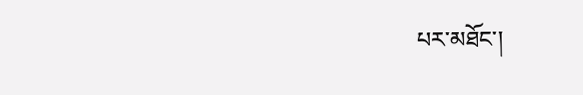པར་མཐོང་།